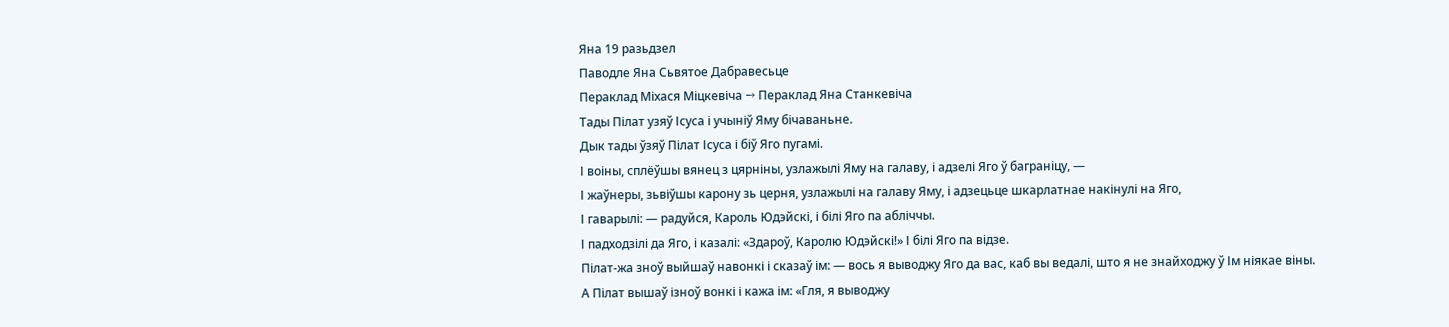Яна 19 разьдзел
Паводле Яна Сьвятое Дабравесьце
Пераклад Міхася Міцкевіча → Пераклад Яна Станкевіча
Тады Пілат узяў Ісуса і учыніў Яму бічаваньне.
Дык тады ўзяў Пілат Ісуса і біў Яго пугамі.
І воіны, сплёўшы вянец з цярніны, узлажылі Яму на галаву, і адзелі Яго ў баграніцу, —
І жаўнеры, зьвіўшы карону зь церня, узлажылі на галаву Яму, і адзецьце шкарлатнае накінулі на Яго,
І гаварылі: — радуйся, Кароль Юдэйскі, і білі Яго па абліччы.
І падходзілі да Яго, і казалі: «Здароў, Каролю Юдэйскі!» І білі Яго па відзе.
Пілат-жа зноў выйшаў навонкі і сказаў ім: — вось я выводжу Яго да вас, каб вы ведалі, што я не знайходжу ў Ім ніякае віны.
А Пілат вышаў ізноў вонкі і кажа ім: «Гля, я выводжу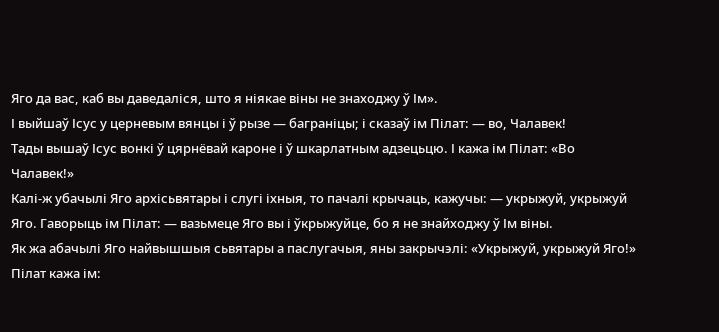Яго да вас, каб вы даведаліся, што я ніякае віны не знаходжу ў Ім».
І выйшаў Ісус у церневым вянцы і ў рызе — баграніцы; і сказаў ім Пілат: — во, Чалавек!
Тады вышаў Ісус вонкі ў цярнёвай кароне і ў шкарлатным адзецьцю. І кажа ім Пілат: «Во Чалавек!»
Калі-ж убачылі Яго архісьвятары і слугі іхныя, то пачалі крычаць, кажучы: — укрыжуй, укрыжуй Яго. Гаворыць ім Пілат: — вазьмеце Яго вы і ўкрыжуйце, бо я не знайходжу ў Ім віны.
Як жа абачылі Яго найвышшыя сьвятары а паслугачыя, яны закрычэлі: «Укрыжуй, укрыжуй Яго!» Пілат кажа ім: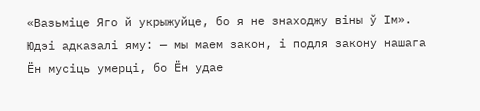«Вазьміце Яго й укрыжуйце, бо я не знаходжу віны ў Ім».
Юдэі адказалі яму: — мы маем закон, і подля закону нашага Ён мусіць умерці, бо Ён удае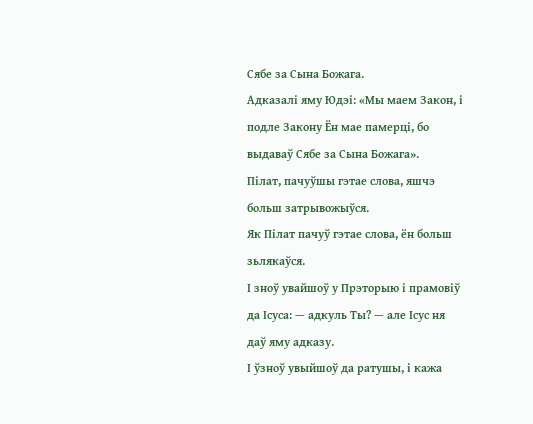Сябе за Сына Божага.
Адказалі яму Юдэі: «Мы маем Закон, і подле Закону Ён мае памерці, бо выдаваў Сябе за Сына Божага».
Пілат, пачуўшы гэтае слова, яшчэ больш затрывожыўся.
Як Пілат пачуў гэтае слова, ён больш зьлякаўся.
І зноў увайшоў у Прэторыю і прамовіў да Ісуса: — адкуль Ты? — але Ісус ня даў яму адказу.
І ўзноў увыйшоў да ратушы, і кажа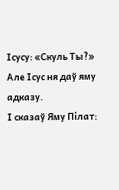Ісусу: «Скуль Ты?» Але Ісус ня даў яму адказу.
І сказаў Яму Пілат: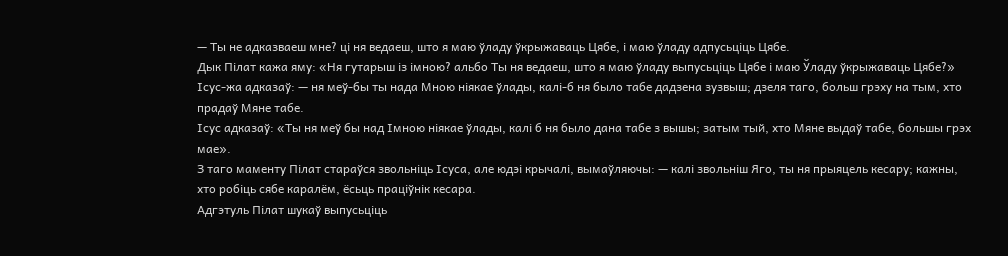— Ты не адказваеш мне? ці ня ведаеш, што я маю ўладу ўкрыжаваць Цябе, і маю ўладу адпусьціць Цябе.
Дык Пілат кажа яму: «Ня гутарыш із імною? альбо Ты ня ведаеш, што я маю ўладу выпусьціць Цябе і маю Ўладу ўкрыжаваць Цябе?»
Ісус-жа адказаў: — ня меў-бы ты нада Мною ніякае ўлады, калі-б ня было табе дадзена зузвыш; дзеля таго, больш грэху на тым, хто прадаў Мяне табе.
Ісус адказаў: «Ты ня меў бы над Імною ніякае ўлады, калі б ня было дана табе з вышы; затым тый, хто Мяне выдаў табе, большы грэх мае».
З таго маменту Пілат стараўся звольніць Ісуса, але юдэі крычалі, вымаўляючы: — калі звольніш Яго, ты ня прыяцель кесару; кажны, хто робіць сябе каралём, ёсьць праціўнік кесара.
Адгэтуль Пілат шукаў выпусьціць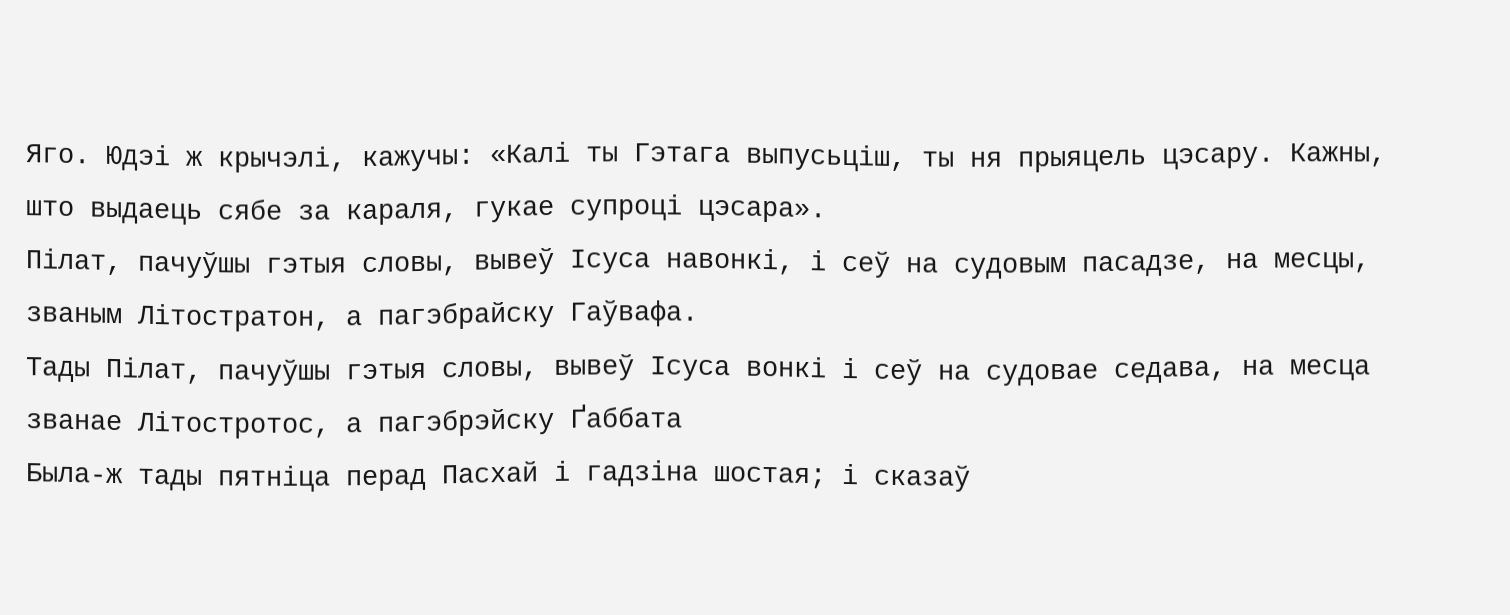Яго. Юдэі ж крычэлі, кажучы: «Калі ты Гэтага выпусьціш, ты ня прыяцель цэсару. Кажны, што выдаець сябе за караля, гукае супроці цэсара».
Пілат, пачуўшы гэтыя словы, вывеў Ісуса навонкі, і сеў на судовым пасадзе, на месцы, званым Літостратон, а пагэбрайску Гаўвафа.
Тады Пілат, пачуўшы гэтыя словы, вывеў Ісуса вонкі і сеў на судовае седава, на месца званае Літостротос, а пагэбрэйску Ґаббата
Была-ж тады пятніца перад Пасхай і гадзіна шостая; і сказаў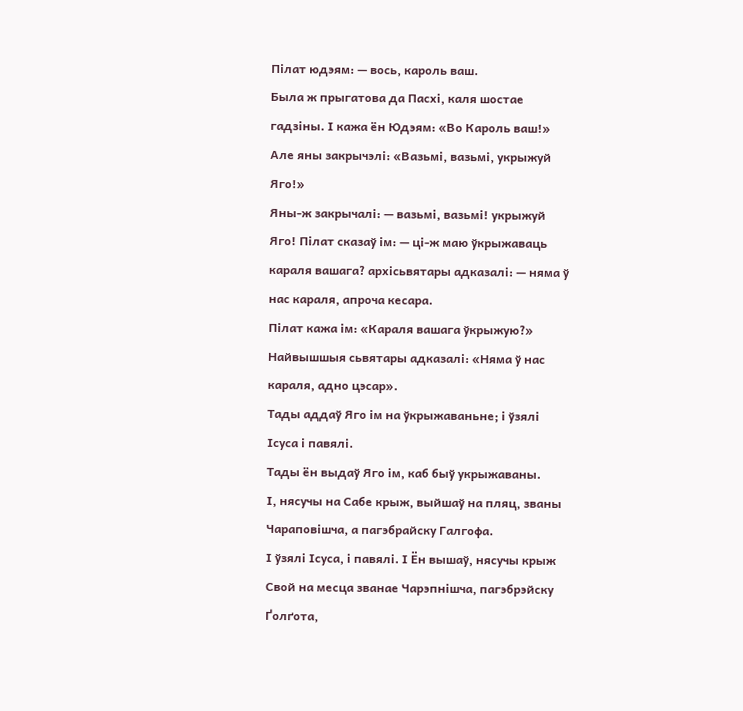Пілат юдэям: — вось, кароль ваш.
Была ж прыгатова да Пасхі, каля шостае гадзіны. І кажа ён Юдэям: «Во Кароль ваш!» Але яны закрычэлі: «Вазьмі, вазьмі, укрыжуй Яго!»
Яны-ж закрычалі: — вазьмі, вазьмі! укрыжуй Яго! Пілат сказаў ім: — ці-ж маю ўкрыжаваць караля вашага? архісьвятары адказалі: — няма ў нас караля, апроча кесара.
Пілат кажа ім: «Караля вашага ўкрыжую?» Найвышшыя сьвятары адказалі: «Няма ў нас караля, адно цэсар».
Тады аддаў Яго ім на ўкрыжаваньне; і ўзялі Ісуса і павялі.
Тады ён выдаў Яго ім, каб быў укрыжаваны.
І, нясучы на Сабе крыж, выйшаў на пляц, званы Чараповішча, а пагэбрайску Галгофа.
І ўзялі Ісуса, і павялі. І Ён вышаў, нясучы крыж Свой на месца званае Чарэпнішча, пагэбрэйску Ґолґота,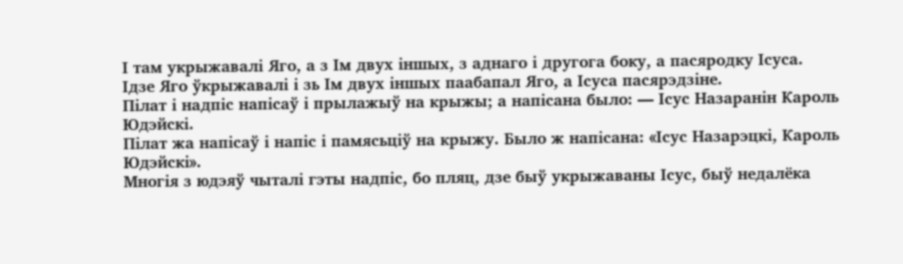І там укрыжавалі Яго, а з Ім двух іншых, з аднаго і другога боку, а пасяродку Ісуса.
Ідзе Яго ўкрыжавалі і зь Ім двух іншых паабапал Яго, а Ісуса пасярэдзіне.
Пілат і надпіс напісаў і прылажыў на крыжы; а напісана было: — Ісус Назаранін Кароль Юдэйскі.
Пілат жа напісаў і напіс і памясьціў на крыжу. Было ж напісана: «Ісус Назарэцкі, Кароль Юдэйскі».
Многія з юдэяў чыталі гэты надпіс, бо пляц, дзе быў укрыжаваны Ісус, быў недалёка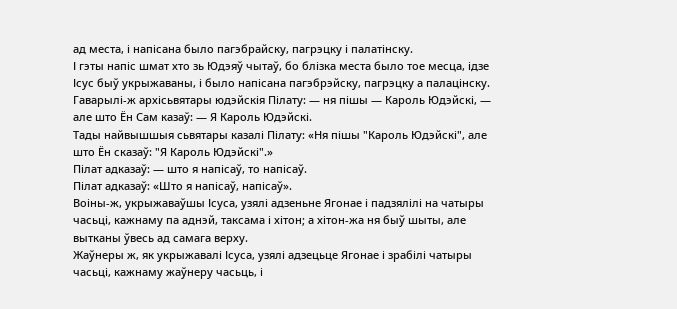ад места, і напісана было пагэбрайску, пагрэцку і палатінску.
І гэты напіс шмат хто зь Юдэяў чытаў, бо блізка места было тое месца, ідзе Ісус быў укрыжаваны, і было напісана пагэбрэйску, пагрэцку а палацінску.
Гаварылі-ж архісьвятары юдэйскія Пілату: — ня пішы — Кароль Юдэйскі, — але што Ён Сам казаў: — Я Кароль Юдэйскі.
Тады найвышшыя сьвятары казалі Пілату: «Ня пішы "Кароль Юдэйскі", але што Ён сказаў: "Я Кароль Юдэйскі".»
Пілат адказаў: — што я напісаў, то напісаў.
Пілат адказаў: «Што я напісаў, напісаў».
Воіны-ж, укрыжаваўшы Ісуса, узялі адзеньне Ягонае і падзялілі на чатыры часьці, кажнаму па аднэй, таксама і хітон; а хітон-жа ня быў шыты, але вытканы ўвесь ад самага верху.
Жаўнеры ж, як укрыжавалі Ісуса, узялі адзецьце Ягонае і зрабілі чатыры часьці, кажнаму жаўнеру часьць, і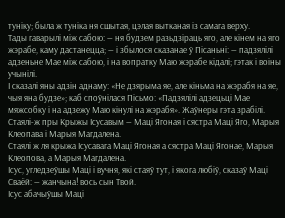туніку; была ж туніка ня сшытая, цэлая вытканая із самага верху.
Тады гаварылі між сабою: — ня будзем разьдзіраць яго, але кінем на яго жэрабе, каму дастанецца; — і збылося сказанае ў Пісаньні: — падзялілі адзеньне Мае між сабою, і на вопратку Маю жэрабе кідалі; гэтак і воіны учынілі.
І сказалі яны адзін аднаму: «Не дзярыма яе, але кіньма на жэрабя на яе, чыя яна будзе»; каб споўнілася Пісьмо: «Падзялілі адзецьці Мае мяжсобку і на адзежу Маю кінулі на жэрабя». Жаўнеры гэта зрабілі.
Стаялі-ж пры Крыжы Ісусавым — Маці Ягоная і сястра Маці Яго, Марыя Клеопава і Марыя Магдалена.
Стаялі ж ля крыжа Ісусавага Маці Ягоная а сястра Маці Ягонае, Марыя Клеопова, а Марыя Магдалена.
Ісус, угледзеўшы Маці і вучня, які стаяў тут, і якога любіў, сказаў Маці Сваёй: — жанчына! вось сын Твой.
Ісус абачыўшы Маці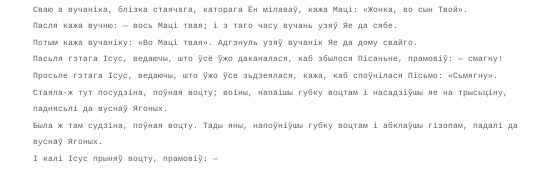Сваю а вучаніка, блізка стаячага, каторага Ён мілаваў, кажа Маці: «Жонка, во сын Твой».
Пасля кажа вучню: — вось Маці твая; і з таго часу вучань узяў Яе да сябе.
Потым кажа вучаніку: «Во Маці твая». Адгэнуль узяў вучанік Яе да дому свайго.
Пасьля гэтага Ісус, ведаючы, што ўсё ўжо даканалася, каб збылося Пісаньне, прамовіў: — смагну!
Просьле гэтага Ісус, ведаючы, што ўжо ўсе зьдзеялася, кажа, каб споўнілася Пісьмо: «Сьмягну».
Стаяла-ж тут посудзіна, поўная воцту; воіны, напаішы губку воцтам і насадзіўшы яе на трысьціну, паднясьлі да вуснаў Ягоных.
Была ж там судзіна, поўная воцту. Тады яны, напоўніўшы губку воцтам і абклаўшы гізопам, падалі да вуснаў Ягоных.
І калі Ісус прыняў воцту, прамовіў: —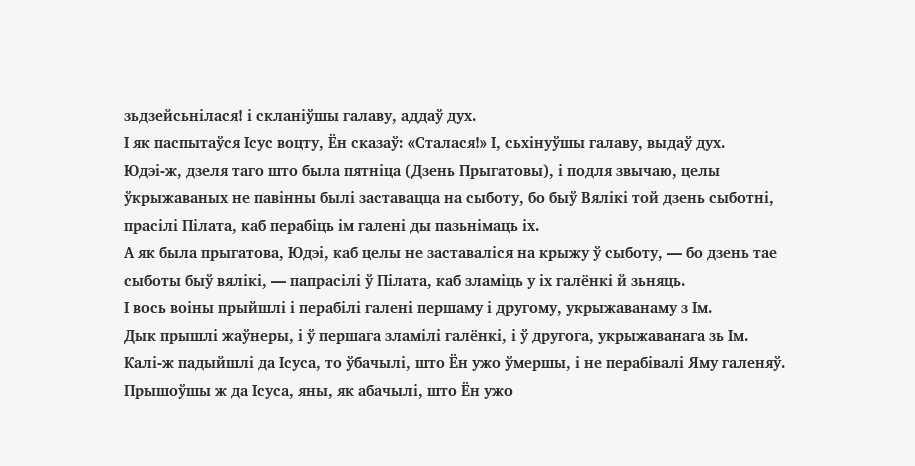зьдзейсьнілася! і скланіўшы галаву, аддаў дух.
І як паспытаўся Ісус воцту, Ён сказаў: «Сталася!» І, сьхінуўшы галаву, выдаў дух.
Юдэі-ж, дзеля таго што была пятніца (Дзень Прыгатовы), і подля звычаю, целы ўкрыжаваных не павінны былі заставацца на сыботу, бо быў Вялікі той дзень сыботні, прасілі Пілата, каб перабіць ім галені ды пазьнімаць іх.
А як была прыгатова, Юдэі, каб целы не заставаліся на крыжу ў сыботу, — бо дзень тае сыботы быў вялікі, — папрасілі ў Пілата, каб зламіць у іх галёнкі й зьняць.
І вось воіны прыйшлі і перабілі галені першаму і другому, укрыжаванаму з Ім.
Дык прышлі жаўнеры, і ў першага зламілі галёнкі, і ў другога, укрыжаванага зь Ім.
Калі-ж падыйшлі да Ісуса, то ўбачылі, што Ён ужо ўмершы, і не перабівалі Яму галеняў.
Прышоўшы ж да Ісуса, яны, як абачылі, што Ён ужо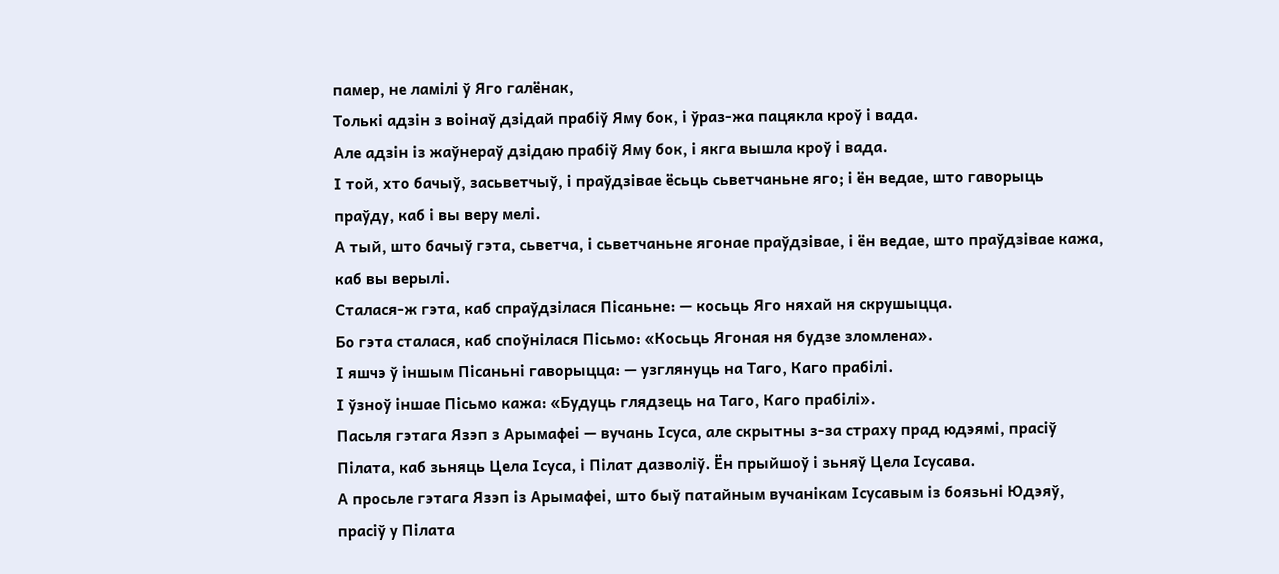памер, не ламілі ў Яго галёнак,
Толькі адзін з воінаў дзідай прабіў Яму бок, і ўраз-жа пацякла кроў і вада.
Але адзін із жаўнераў дзідаю прабіў Яму бок, і якга вышла кроў і вада.
І той, хто бачыў, засьветчыў, і праўдзівае ёсьць сьветчаньне яго; і ён ведае, што гаворыць праўду, каб і вы веру мелі.
А тый, што бачыў гэта, сьветча, і сьветчаньне ягонае праўдзівае, і ён ведае, што праўдзівае кажа, каб вы верылі.
Сталася-ж гэта, каб спраўдзілася Пісаньне: — косьць Яго няхай ня скрушыцца.
Бо гэта сталася, каб споўнілася Пісьмо: «Косьць Ягоная ня будзе зломлена».
І яшчэ ў іншым Пісаньні гаворыцца: — узглянуць на Таго, Каго прабілі.
І ўзноў іншае Пісьмо кажа: «Будуць глядзець на Таго, Каго прабілі».
Пасьля гэтага Язэп з Арымафеі — вучань Ісуса, але скрытны з-за страху прад юдэямі, прасіў Пілата, каб зьняць Цела Ісуса, і Пілат дазволіў. Ён прыйшоў і зьняў Цела Ісусава.
А просьле гэтага Язэп із Арымафеі, што быў патайным вучанікам Ісусавым із боязьні Юдэяў, прасіў у Пілата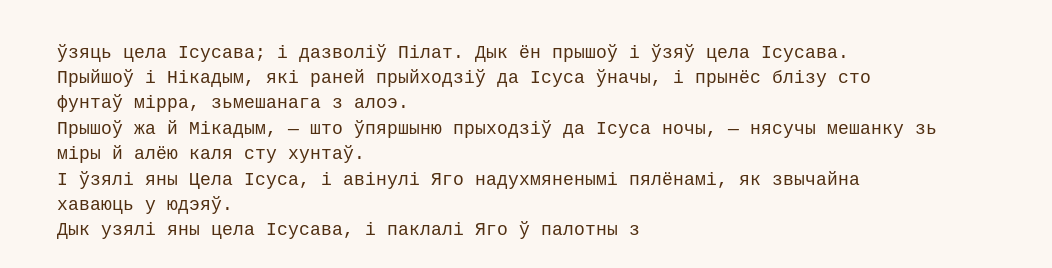ўзяць цела Ісусава; і дазволіў Пілат. Дык ён прышоў і ўзяў цела Ісусава.
Прыйшоў і Нікадым, які раней прыйходзіў да Ісуса ўначы, і прынёс блізу сто фунтаў мірра, зьмешанага з алоэ.
Прышоў жа й Мікадым, — што ўпяршыню прыходзіў да Ісуса ночы, — нясучы мешанку зь міры й алёю каля сту хунтаў.
І ўзялі яны Цела Ісуса, і авінулі Яго надухмяненымі пялёнамі, як звычайна хаваюць у юдэяў.
Дык узялі яны цела Ісусава, і паклалі Яго ў палотны з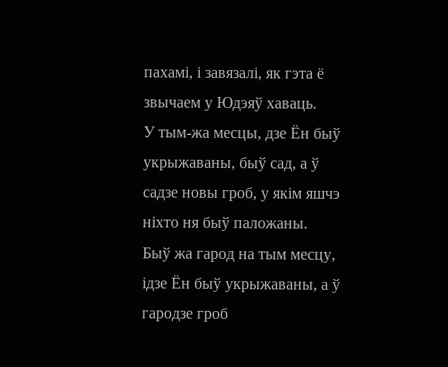пахамі, і завязалі, як гэта ё звычаем у Юдэяў хаваць.
У тым-жа месцы, дзе Ён быў укрыжаваны, быў сад, а ў садзе новы гроб, у якім яшчэ ніхто ня быў паложаны.
Быў жа гарод на тым месцу, ідзе Ён быў укрыжаваны, а ў гародзе гроб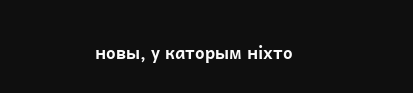новы, у каторым ніхто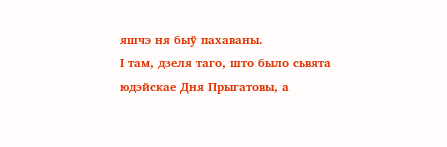яшчэ ня быў пахаваны.
І там, дзеля таго, што было сьвята юдэйскае Дня Прыгатовы, а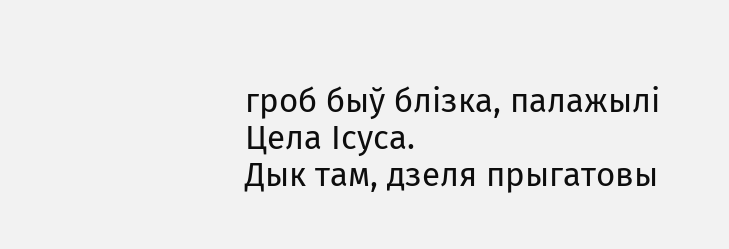гроб быў блізка, палажылі Цела Ісуса.
Дык там, дзеля прыгатовы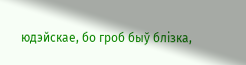юдэйскае, бо гроб быў блізка,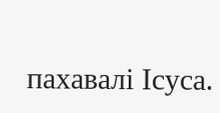пахавалі Ісуса.